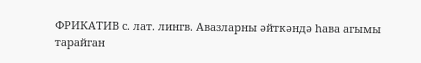ФРИКАТИВ с. лат. лингв. Авазларны әйткәндә һава агымы тарайган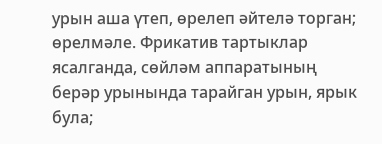урын аша үтеп, өрелеп әйтелә торган; өрелмәле. Фрикатив тартыклар ясалганда, сөйләм аппаратының берәр урынында тарайган урын, ярык була;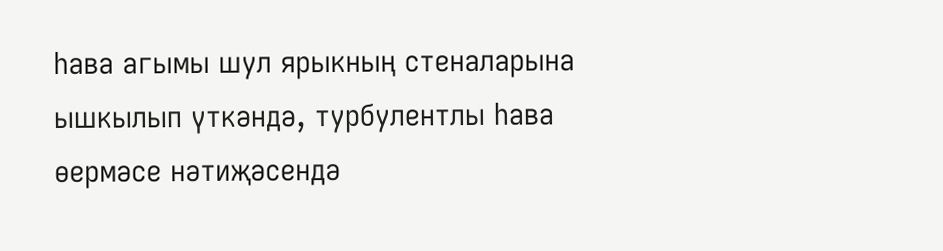һава агымы шул ярыкның стеналарына ышкылып үткәндә, турбулентлы һава өермәсе нәтиҗәсендә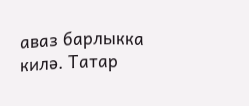аваз барлыкка килә. Татар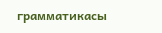грамматикасы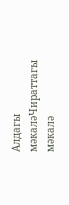Алдагы мәкаләЧираттагы мәкалә